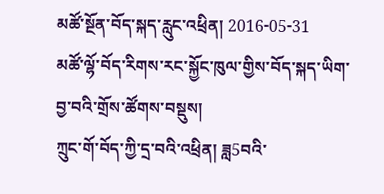མཚོ་སྔོན་བོད་སྐད་རླུང་འཕྲིན། 2016-05-31
མཚོ་ལྷོ་བོད་རིགས་རང་སྐྱོང་ཁུལ་གྱིས་བོད་སྐད་ཡིག་བྱ་བའི་གྲོས་ཚོགས་བསྡུས།
ཀྲུང་གོ་བོད་ཀྱི་དྲ་བའི་འཕྲིན། ཟླ5བའི་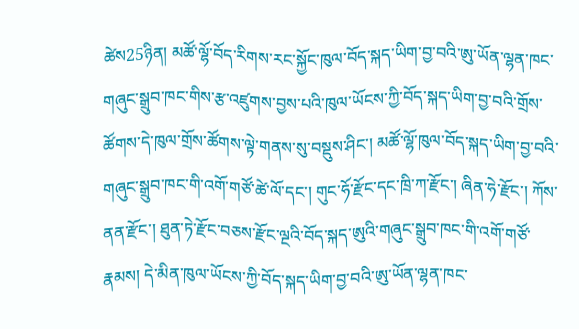ཚེས25ཉིན། མཚོ་ལྷོ་བོད་རིགས་རང་སྐྱོང་ཁུལ་བོད་སྐད་ཡིག་བྱ་བའི་ཨུ་ཡོན་ལྷན་ཁང་གཞུང་སྒྲུབ་ཁང་གིས་རྩ་འཛུགས་བྱས་པའི་ཁུལ་ཡོངས་ཀྱི་བོད་སྐད་ཡིག་བྱ་བའི་གྲོས་ཚོགས་དེ་ཁུལ་གྲོས་ཚོགས་ལྟེ་གནས་སུ་བསྡུས་ཤིང་། མཚོ་ལྷོ་ཁུལ་བོད་སྐད་ཡིག་བྱ་བའི་གཞུང་སྒྲུབ་ཁང་གི་འགོ་གཙོ་ཚེ་ལོ་དང་། གུང་ཧོ་རྫོང་དང་ཁྲི་ཀ་རྫོང་། ཞིན་ཧེ་རྫོང་། ཀོས་ནན་རྫོང་། ཐུན་ཏེ་རྫོང་བཅས་རྫོང་ལྔའི་བོད་སྐད་ཨུའི་གཞུང་སྒྲུབ་ཁང་གི་འགོ་གཙོ་རྣམས། དེ་མིན་ཁུལ་ཡོངས་ཀྱི་བོད་སྐད་ཡིག་བྱ་བའི་ཨུ་ཡོན་ལྷན་ཁང་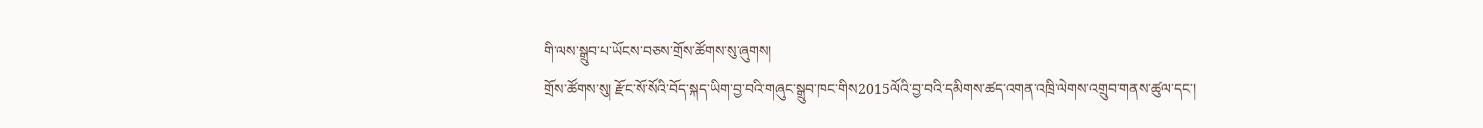གི་ལས་སྒྲུབ་པ་ཡོངས་བཅས་གྲོས་ཚོགས་སུ་ཞུགས།
གྲོས་ཚོགས་སུ། རྫོང་སོ་སོའི་བོད་སྐད་ཡིག་བྱ་བའི་གཞུང་སྒྲུབ་ཁང་གིས2015ལོའི་བྱ་བའི་དམིགས་ཚད་འགན་འཁྲི་ལེགས་འགྲུབ་གནས་ཚུལ་དང་།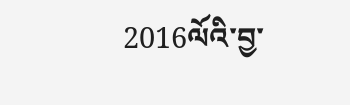2016ལོའི་བྱ་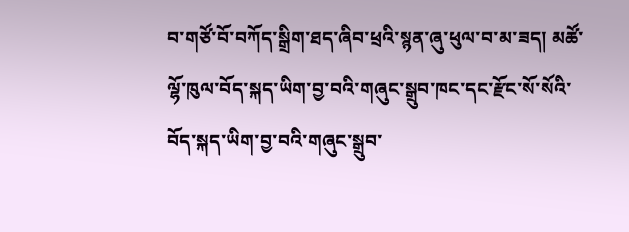བ་གཙོ་བོ་བཀོད་སྒྲིག་ཐད་ཞིབ་ཕྲའི་སྙན་ཞུ་ཕུལ་བ་མ་ཟད། མཚོ་ལྷོ་ཁུལ་བོད་སྐད་ཡིག་བྱ་བའི་གཞུང་སྒྲུབ་ཁང་དང་རྫོང་སོ་སོའི་བོད་སྐད་ཡིག་བྱ་བའི་གཞུང་སྒྲུབ་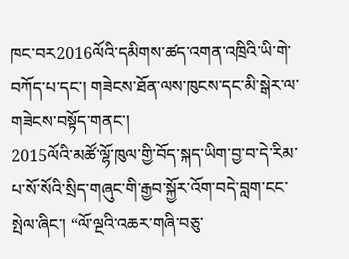ཁང་བར2016ལོའི་དམིགས་ཚད་འགན་འཁྲིའི་ཡི་གེ་བཀོད་པ་དང་། གཟེངས་ཐོན་ལས་ཁུངས་དང་མི་སྒེར་ལ་གཟེངས་བསྟོད་གནང་།
2015ལོའི་མཚོ་ལྷོ་ཁུལ་གྱི་བོད་སྐད་ཡིག་བྱ་བ་དེ་རིམ་པ་སོ་སོའི་སྲིད་གཞུང་གི་རྒྱབ་སྐྱོར་འོག་བདེ་བླག་ངང་སྤེལ་ཞིང་། “ལོ་ལྔའི་འཆར་གཞི་བཅུ་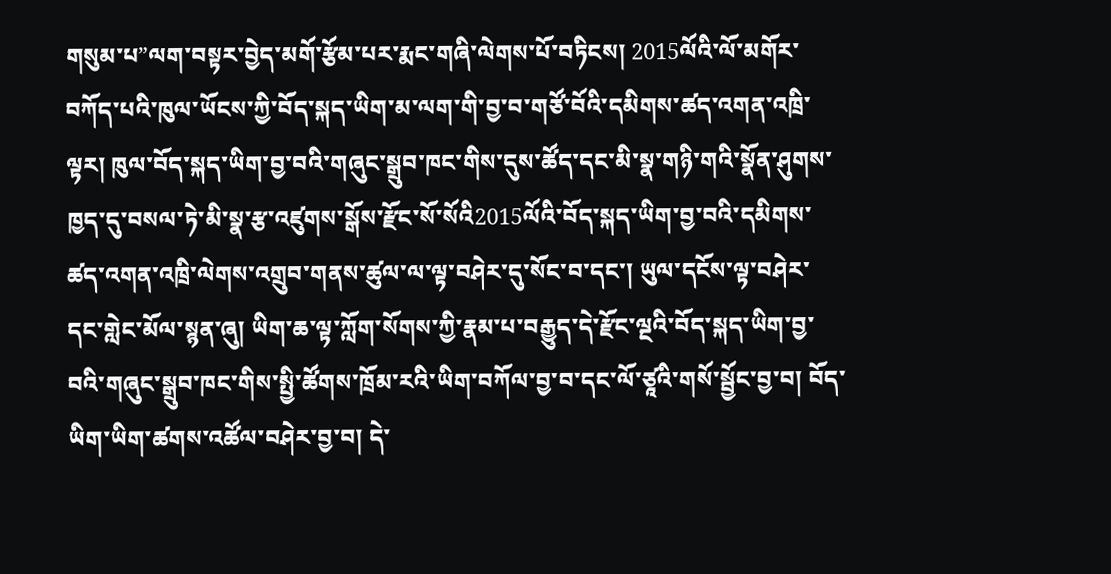གསུམ་པ”ལག་བསྟར་བྱེད་མགོ་རྩོམ་པར་རྨང་གཞི་ལེགས་པོ་བཏིངས། 2015ལོའི་ལོ་མགོར་བཀོད་པའི་ཁུལ་ཡོངས་ཀྱི་བོད་སྐད་ཡིག་མ་ལག་གི་བྱ་བ་གཙོ་བོའི་དམིགས་ཚད་འགན་འཁྲི་ལྟར། ཁུལ་བོད་སྐད་ཡིག་བྱ་བའི་གཞུང་སྒྲུབ་ཁང་གིས་དུས་ཚོད་དང་མི་སྣ་གཉི་གའི་སྣོན་ཤུགས་ཁྱད་དུ་བསལ་ཏེ་མི་སྣ་རྩ་འཛུགས་སྒོས་རྫོང་སོ་སོའི2015ལོའི་བོད་སྐད་ཡིག་བྱ་བའི་དམིགས་ཚད་འགན་འཁྲི་ལེགས་འགྲུབ་གནས་ཚུལ་ལ་ལྟ་བཤེར་དུ་སོང་བ་དང་། ཡུལ་དངོས་ལྟ་བཤེར་དང་གླེང་མོལ་སྙན་ཞུ། ཡིག་ཆ་ལྟ་ཀློག་སོགས་ཀྱི་རྣམ་པ་བརྒྱུད་དེ་རྫོང་ལྔའི་བོད་སྐད་ཡིག་བྱ་བའི་གཞུང་སྒྲུབ་ཁང་གིས་སྤྱི་ཚོགས་ཁྲོམ་རའི་ཡིག་བཀོལ་བྱ་བ་དང་ལོ་ཙཱའི་གསོ་སྦྱོང་བྱ་བ། བོད་ཡིག་ཡིག་ཚགས་འཚོལ་བཤེར་བྱ་བ། དེ་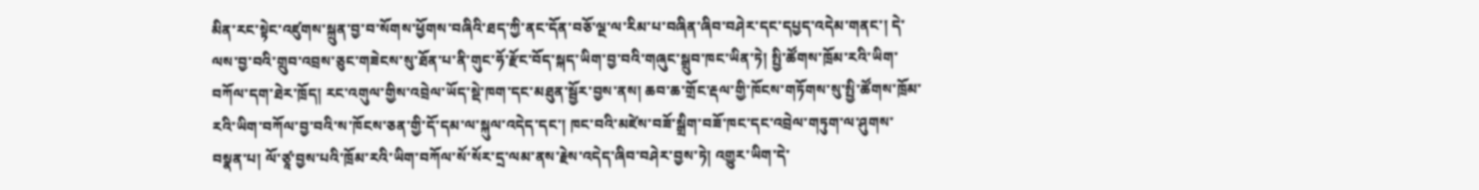མིན་རང་སྟེང་འཛུགས་སྐྲུན་བྱ་བ་སོགས་ཕྱོགས་བཞིའི་ཐད་ཀྱི་ནང་དོན་བཅོ་ལྔ་ལ་རིམ་པ་བཞིན་ཞིབ་བཤེར་དང་དཔྱད་འདེམ་གནང་། དེ་ལས་བྱ་བའི་གྲུབ་འབྲས་ཅུང་གཟེངས་སུ་ཐོན་པ་ནི་གུང་ཧོ་རྫོང་བོད་སྐད་ཡིག་བྱ་བའི་གཞུང་སྒྲུབ་ཁང་ཡིན་ཏེ། སྤྱི་ཚོགས་ཁྲོམ་རའི་ཡིག་བཀོལ་དག་ཐེར་ཁྲོད། རང་འགུལ་གྱིས་འབྲེལ་ཡོད་སྡེ་ཁག་དང་མཐུན་སྦྱོར་བྱས་ནས། ཆབ་ཆ་གྲོང་རྡལ་གྱི་ཁོངས་གཏོགས་སུ་སྤྱི་ཚོགས་ཁྲོམ་རའི་ཡིག་བཀོལ་བྱ་བའི་ས་ཁོངས་ཅན་གྱི་དོ་དམ་ལ་སྐུལ་འདེད་དང་། ཁང་བའི་མཛེས་བཟོ་སྒྲིག་བཟོ་ཁང་དང་འབྲེལ་གཏུག་ལ་ཤུགས་བསྣན་པ། ལོ་ཙཱ་བྱས་པའི་ཁྲོམ་རའི་ཡིག་བཀོལ་སོ་སོར་དྲ་ལམ་ནས་རྗེས་འདེད་ཞིབ་བཤེར་བྱས་ཏེ། འགྱུར་ཡིག་དེ་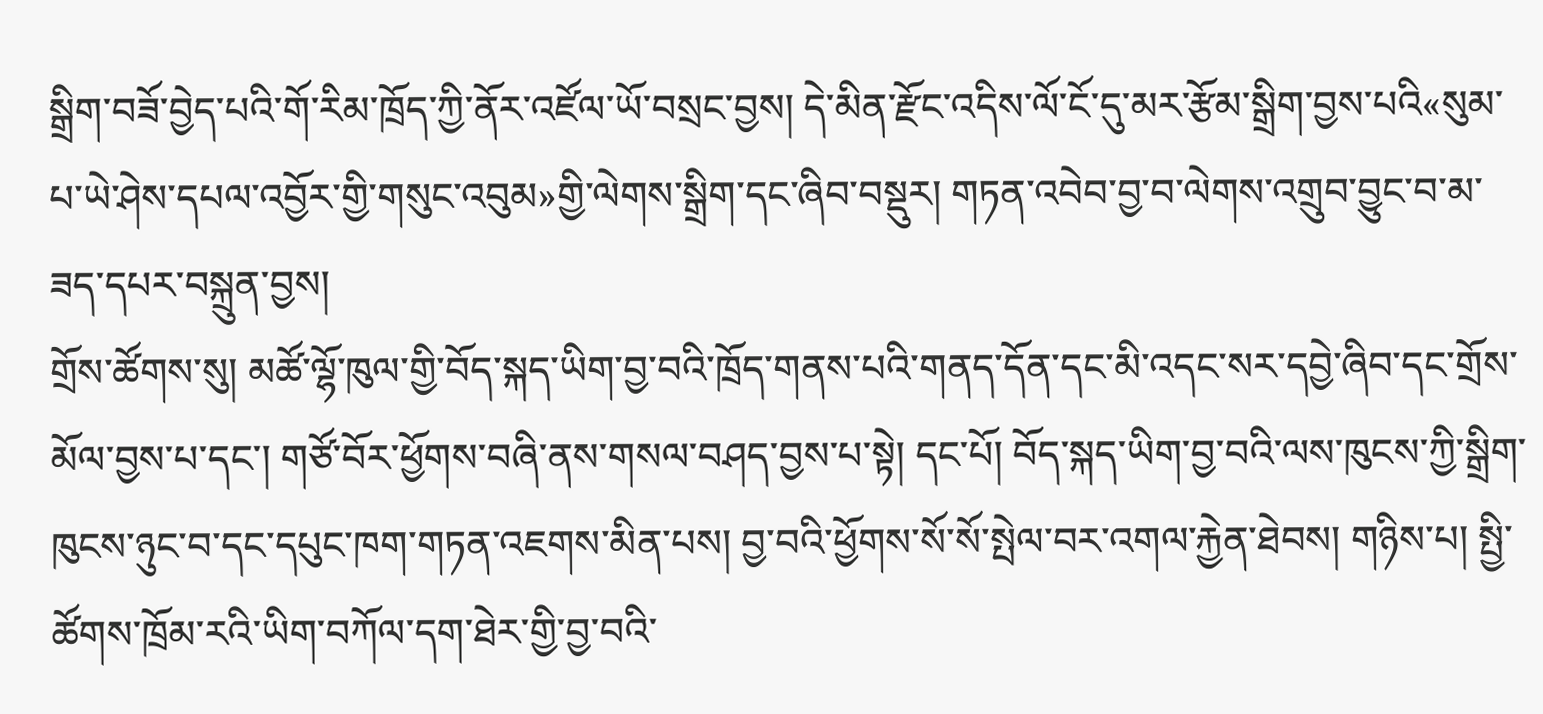སྒྲིག་བཟོ་བྱེད་པའི་གོ་རིམ་ཁྲོད་ཀྱི་ནོར་འཛོལ་ཡོ་བསྲང་བྱས། དེ་མིན་རྫོང་འདིས་ལོ་ངོ་དུ་མར་རྩོམ་སྒྲིག་བྱས་པའི«སུམ་པ་ཡེ་ཤེས་དཔལ་འབྱོར་གྱི་གསུང་འབུམ»གྱི་ལེགས་སྒྲིག་དང་ཞིབ་བསྡུར། གཏན་འབེབ་བྱ་བ་ལེགས་འགྲུབ་བྱུང་བ་མ་ཟད་དཔར་བསྐྲུན་བྱས།
གྲོས་ཚོགས་སུ། མཚོ་ལྷོ་ཁུལ་གྱི་བོད་སྐད་ཡིག་བྱ་བའི་ཁྲོད་གནས་པའི་གནད་དོན་དང་མི་འདང་སར་དབྱེ་ཞིབ་དང་གྲོས་མོལ་བྱས་པ་དང་། གཙོ་བོར་ཕྱོགས་བཞི་ནས་གསལ་བཤད་བྱས་པ་སྟེ། དང་པོ། བོད་སྐད་ཡིག་བྱ་བའི་ལས་ཁུངས་ཀྱི་སྒྲིག་ཁུངས་ཉུང་བ་དང་དཔུང་ཁག་གཏན་འཇགས་མིན་པས། བྱ་བའི་ཕྱོགས་སོ་སོ་སྤེལ་བར་འགལ་རྐྱེན་ཐེབས། གཉིས་པ། སྤྱི་ཚོགས་ཁྲོམ་རའི་ཡིག་བཀོལ་དག་ཐེར་གྱི་བྱ་བའི་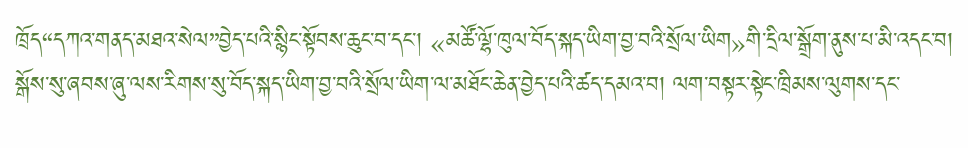ཁྲོད“དཀའ་གནད་མཐའ་སེལ”བྱེད་པའི་སྙིང་སྟོབས་ཆུང་བ་དང་། «མཚོ་ལྷོ་ཁུལ་བོད་སྐད་ཡིག་བྱ་བའི་སྲོལ་ཡིག»གི་དྲིལ་སྒྲོག་ནུས་པ་མི་འདང་བ། སྒོས་སུ་ཞབས་ཞུ་ལས་རིགས་སུ་བོད་སྐད་ཡིག་བྱ་བའི་སྲོལ་ཡིག་ལ་མཐོང་ཆེན་བྱེད་པའི་ཚད་དམའ་བ། ལག་བསྟར་སྟེང་ཁྲིམས་ལུགས་དང་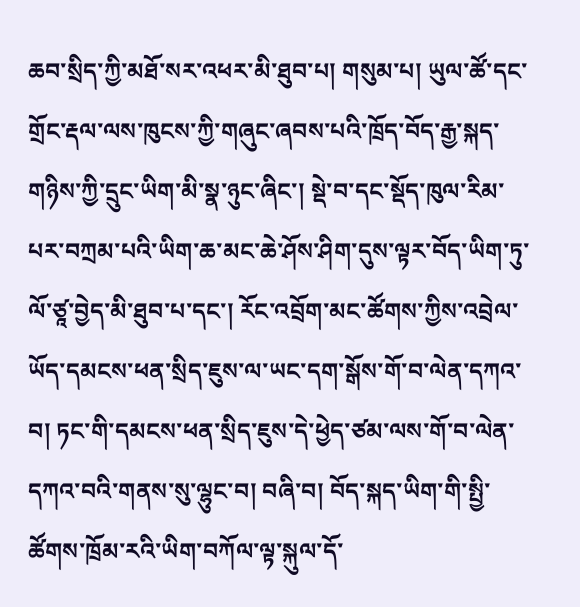ཆབ་སྲིད་ཀྱི་མཐོ་སར་འཕར་མི་ཐུབ་པ། གསུམ་པ། ཡུལ་ཚོ་དང་གྲོང་རྡལ་ལས་ཁུངས་ཀྱི་གཞུང་ཞབས་པའི་ཁྲོད་བོད་རྒྱ་སྐད་གཉིས་ཀྱི་དྲུང་ཡིག་མི་སྣ་ཉུང་ཞིང་། སྡེ་བ་དང་སྡོད་ཁུལ་རིམ་པར་བཀྲམ་པའི་ཡིག་ཆ་མང་ཆེ་ཤོས་ཤིག་དུས་ལྟར་བོད་ཡིག་ཏུ་ལོ་ཙཱ་བྱེད་མི་ཐུབ་པ་དང་། རོང་འབྲོག་མང་ཚོགས་ཀྱིས་འབྲེལ་ཡོད་དམངས་ཕན་སྲིད་ཇུས་ལ་ཡང་དག་སྒོས་གོ་བ་ལེན་དཀའ་བ། ཏང་གི་དམངས་ཕན་སྲིད་ཇུས་དེ་ཕྱེད་ཙམ་ལས་གོ་བ་ལེན་དཀའ་བའི་གནས་སུ་ལྷུང་བ། བཞི་བ། བོད་སྐད་ཡིག་གི་སྤྱི་ཚོགས་ཁྲོམ་རའི་ཡིག་བཀོལ་ལྟ་སྐུལ་དོ་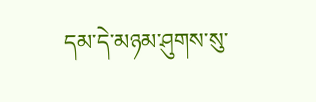དམ་དེ་མཉམ་ཤུགས་སུ་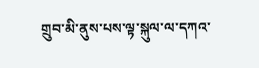གྲུབ་མི་ནུས་པས་ལྟ་སྐུལ་ལ་དཀའ་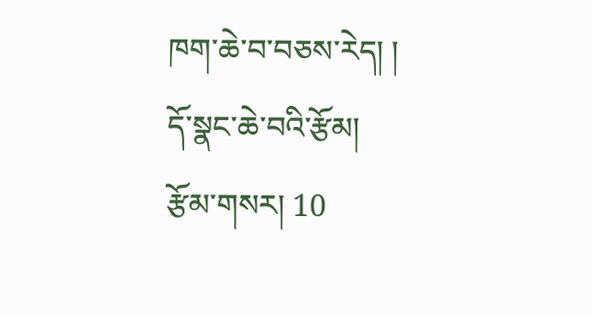ཁག་ཆེ་བ་བཅས་རེད། །
དོ་སྣང་ཆེ་བའི་རྩོམ།
རྩོམ་གསར། 10